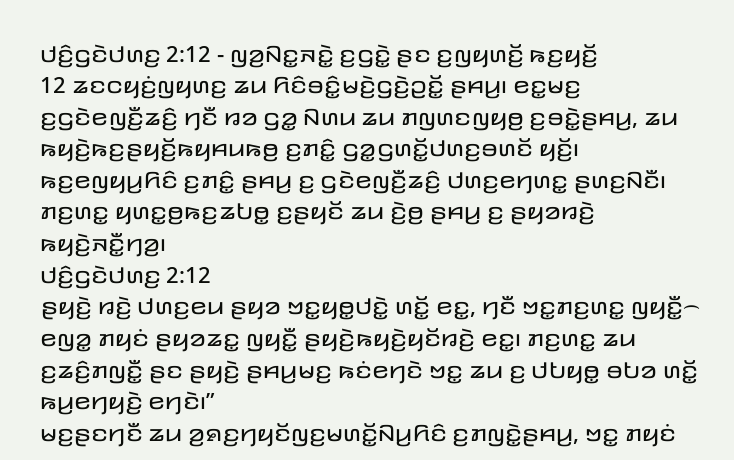ꤓꤢꤨ꤬ꤞꤢꤧꤓꤛꤢ꤬ 2:12 - ꤜꤤ꤬ꤡꤢ꤭ꤏꤢꤧ꤭ ꤢ꤬ꤞꤢꤧ꤭ ꤔꤢ ꤢ꤬ꤜꤟꤛꤢꤩ꤬ ꤒꤢ꤬ꤟꤢꤩ꤬
12 ꤘꤢꤍꤟꤢꤦ꤬ꤜꤟꤛꤢ꤬ ꤘꤣ ꤖꤢꤨꤋꤢꤨ꤭ꤗꤢꤧ꤬ꤞꤢꤧ꤬ꤑꤢꤩ꤭ ꤔꤌꤣ꤬꤯ ꤕꤢ꤭ꤗꤢ꤬ ꤢ꤬ꤞꤢꤧꤕꤜꤢꤪ꤬ꤘꤢꤨ꤬ ꤚꤢꤪ ꤙꤤ ꤞꤤ꤭ ꤡꤛꤣ ꤘꤣ ꤊꤜꤛꤢꤜꤟꤥ꤬ ꤢ꤬ꤋꤢꤧ꤭ꤔꤌꤣ꤬, ꤘꤣ ꤒꤟꤢꤧ꤬ꤒꤢ꤬ꤔꤟꤢꤩ꤬ꤒꤟꤌꤣꤒꤥ꤬ ꤢ꤬ꤊꤢꤨ꤭ ꤞꤤ꤭ꤞꤛꤢꤩ꤭ꤓꤛꤢ꤬ꤋꤛꤢꤩ ꤟꤢꤩ꤬꤯ ꤒꤢ꤬ꤕꤜꤟꤣ꤬ꤖꤢꤨ ꤢ꤬ꤊꤢꤨ꤭ ꤔꤌꤣ꤬ ꤢ꤬ ꤞꤢꤧꤕꤜꤢꤪ꤬ꤘꤢꤨ꤬ ꤓꤛꤢ꤬ꤕꤚꤛꤢ꤭ ꤔꤛꤢ꤬ꤡꤢꤪ꤯ ꤊꤢ꤬ꤛꤢ꤭ ꤟꤛꤢ꤭ꤥ꤬ꤒꤢ꤬ꤘꤝꤥ꤭ ꤢ꤬ꤔꤟꤢꤩ ꤘꤣ ꤢꤧ꤬ꤥ꤬ ꤔꤌꤣ꤬ ꤢ꤬ ꤔꤟꤤꤙꤢꤧ꤬ ꤒꤟꤢꤧ꤬ꤏꤢꤪ꤭ꤚꤤ꤬꤯
ꤓꤢꤨ꤬ꤞꤢꤧꤓꤛꤢ꤬ 2:12
ꤔꤟꤢꤧ꤬ ꤙꤢꤧ꤬ ꤓꤛꤢ꤬ꤕꤣ ꤔꤟꤤ ꤠꤢ꤭ꤟꤥ꤭ꤓꤢꤧ꤭ ꤛꤢꤩ꤭ ꤕꤢ꤭, ꤚꤢꤪ ꤠꤢ꤭ꤊꤢ꤬ꤛꤢ꤭ ꤜꤟꤢꤪ꤭꤮ ꤕꤜꤤ꤭ ꤊꤟꤢꤦ ꤔꤟꤤꤘꤢ꤭ ꤜꤟꤢꤪ꤭ ꤔꤟꤢꤧ꤬ꤒꤟꤢꤧ꤬ꤟꤢꤩꤙꤢꤧ꤬ ꤕꤢ꤭꤯ ꤊꤢ꤬ꤛꤢ꤭ ꤘꤣ ꤢ꤬ꤘꤢꤨ꤬ꤊꤜꤢꤪ꤭ ꤔꤢ ꤔꤟꤢꤧ꤬ ꤔꤌꤣ꤬ꤗꤢ꤬ ꤒꤢꤦꤕꤚꤢꤧ ꤠꤢ꤭ ꤘꤣ ꤢ꤬ ꤓꤝꤟꤥ꤭ ꤋꤝꤤ ꤛꤢꤩ꤭ ꤒꤣ꤬ꤕꤚꤟꤢꤧ꤬ ꤕꤚꤢꤧ꤯”
ꤗꤢ꤬ꤔꤢꤚꤢꤪ ꤘꤣ ꤤ꤬ꤎꤢ꤬ꤚꤟꤢꤩꤜꤢ꤬ꤗꤛꤢꤩ꤭ꤡꤣ꤬ꤖꤢꤨ ꤢ꤬ꤊꤜꤢꤧ꤭ꤔꤌꤣ꤬, ꤠꤢ꤭ ꤊꤟꤢꤦ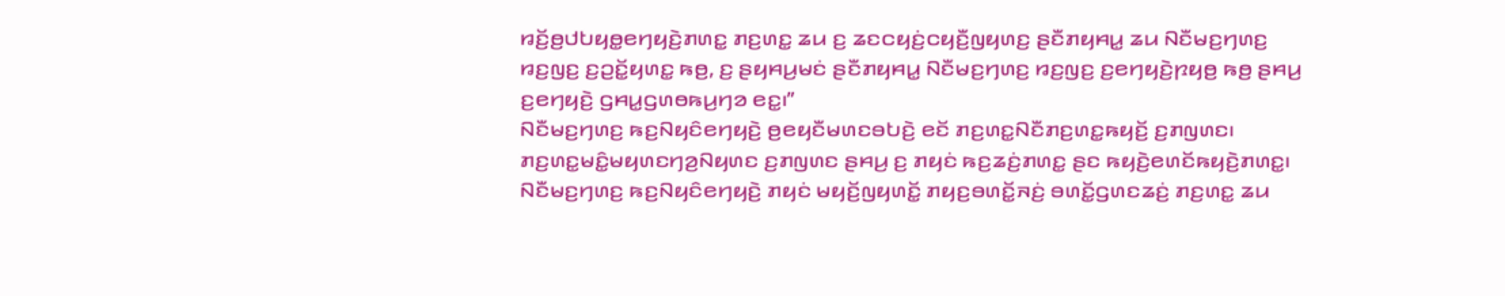ꤙꤢꤩ꤬ꤥ꤬ꤓꤝꤟꤥ꤭ꤕꤚꤟꤢꤧ꤬ꤊꤛꤢ꤭ ꤊꤢ꤬ꤛꤢ꤭ ꤘꤣ ꤢ꤬ ꤘꤢꤍꤟꤢꤦ꤬ꤍꤟꤢꤪ꤬ꤜꤟꤛꤢ꤬ ꤔꤢꤪꤊꤟꤌꤣ꤭ ꤘꤣ ꤡꤢꤪꤗꤢ꤬ꤚꤛꤢ꤬ ꤙꤢ꤬ꤜꤢ꤬ ꤢ꤬ꤑꤢꤩ꤭ꤟꤛꤢ꤭ ꤒꤥ꤬, ꤢ꤬ ꤔꤟꤌꤣ꤬ꤗꤢꤦ ꤔꤢꤪꤊꤟꤌꤣ꤭ ꤡꤢꤪꤗꤢ꤬ꤚꤛꤢ꤬ ꤙꤢ꤬ꤜꤢ꤬ ꤢ꤬ꤕꤚꤟꤢꤧ꤬ꤐꤟꤥ꤬ ꤒꤥ꤬ ꤔꤌꤣ꤬ ꤢ꤬ꤕꤚꤟꤢꤧ꤬ ꤞꤌꤣ꤭ꤞꤛꤥꤒꤣ꤬ꤚꤤ ꤕꤢ꤭꤯”
ꤡꤢꤪꤗꤢ꤬ꤚꤛꤢ꤬ ꤒꤢ꤬ꤡꤟꤢꤨꤕꤚꤟꤢꤧ꤬ ꤥ꤬ꤕꤟꤢꤪꤗꤛꤢꤋꤝꤢꤧ꤬ ꤕꤢꤩ ꤊꤢ꤬ꤛꤢ꤭ꤡꤢꤪꤊꤢ꤬ꤛꤢ꤭ꤒꤟꤢꤩ꤬ ꤢ꤬ꤊꤜꤛꤢ꤯ ꤊꤢ꤬ꤛꤢ꤭ꤗꤢꤨ꤭ꤗꤟꤛꤢꤚꤤ꤬ꤡꤟꤛꤢ ꤢ꤬ꤊꤜꤛꤢ ꤔꤌꤣ꤬ ꤢ꤬ ꤊꤟꤢꤦ ꤒꤢ꤬ꤘꤢꤦ꤬ꤊꤛꤢ꤭ ꤔꤢ ꤒꤟꤢꤧ꤬ꤕꤛꤢꤩꤒꤟꤢꤧ꤬ꤊꤛꤢ꤭꤯
ꤡꤢꤪꤗꤢ꤬ꤚꤛꤢ꤬ ꤒꤢ꤬ꤡꤟꤢꤨꤕꤚꤟꤢꤧ꤬ ꤊꤟꤢꤦ ꤗꤟꤢꤩ꤬ꤜꤟꤛꤢꤩ꤭ ꤊꤟꤢ꤬ꤋꤛꤢꤩ꤭ꤏꤢꤦ꤬ ꤋꤛꤢꤩ꤭ꤞꤛꤢꤘꤢꤦ꤬ ꤊꤢ꤬ꤛꤢ꤭ ꤘꤣ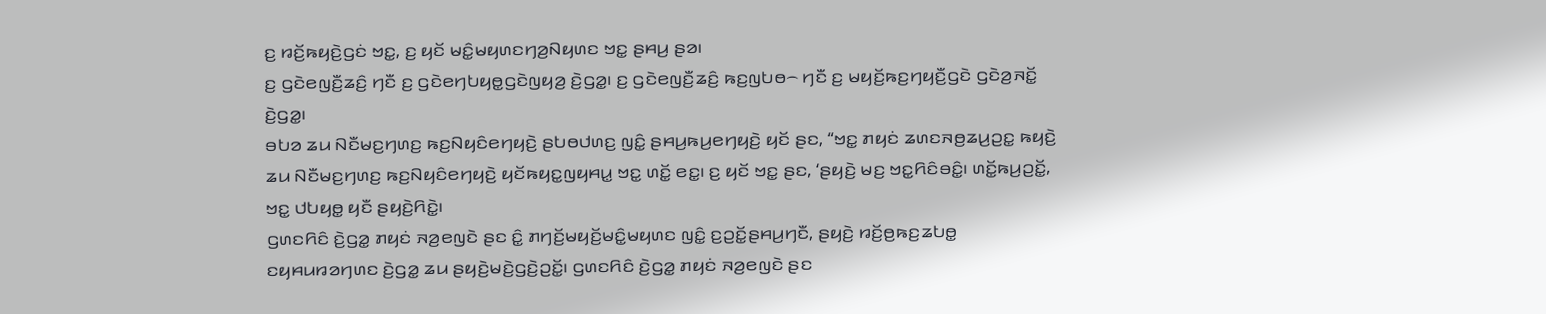ꤢ꤬ ꤙꤢꤩ꤬ꤒꤟꤢꤧ꤬ꤞꤢꤦ ꤠꤢ꤭, ꤢ꤬ ꤟꤢꤩ ꤗꤢꤨ꤭ꤗꤟꤛꤢꤚꤤ꤬ꤡꤟꤛꤢ ꤠꤢ꤭ ꤔꤌꤣ꤬ ꤔꤤ꤯
ꤢ꤬ ꤞꤢꤧꤕꤜꤢꤪ꤬ꤘꤢꤨ꤬ ꤚꤢꤪ ꤢ꤬ ꤞꤢꤧꤕꤚꤝꤟꤥ꤭ꤞꤢꤧꤜꤟꤤ꤬ ꤢꤧ꤬ꤞꤤ꤭꤯ ꤢ꤬ ꤞꤢꤧꤕꤜꤢꤪ꤬ꤘꤢꤨ꤬ ꤒꤢ꤬ꤜꤝꤥ꤮ ꤚꤢꤪ ꤢ꤬ ꤗꤟꤢꤩ꤬ꤒꤢ꤬ꤚꤟꤢꤪ꤬ꤞꤢꤧ ꤞꤢꤧꤤ꤬ꤏꤢꤩ꤭ ꤢꤧ꤬ꤞꤤ꤭꤯
ꤋꤝꤤ ꤘꤣ ꤡꤢꤪꤗꤢ꤬ꤚꤛꤢ꤬ ꤒꤢ꤬ꤡꤟꤢꤨꤕꤚꤟꤢꤧ꤬ ꤔꤝꤥꤓꤛꤢ꤬ ꤜꤢꤨ꤭ ꤔꤌꤣ꤬ꤒꤣ꤬ꤕꤚꤟꤢꤧ꤬ ꤟꤢꤩ ꤔꤢ, “ꤠꤢ꤭ ꤊꤟꤢꤦ ꤘꤛꤢꤏꤥ꤬ꤘꤣ꤬ꤑꤢ꤭ ꤒꤟꤢꤧ꤬ ꤘꤣ ꤡꤢꤪꤗꤢ꤬ꤚꤛꤢ꤬ ꤒꤢ꤬ꤡꤟꤢꤨꤕꤚꤟꤢꤧ꤬ ꤟꤢꤩꤒꤟꤢ꤭ꤜꤟꤌꤣ꤭ ꤠꤢ꤭ ꤛꤢꤩ꤭ ꤕꤢ꤭꤯ ꤢ꤬ ꤟꤢꤩ ꤠꤢ꤭ ꤔꤢ, ‘ꤔꤟꤢꤧ꤬ ꤗꤢ꤬ ꤠꤢ꤭ꤖꤢꤨꤋꤢꤨ꤭꤯ ꤛꤢꤩ꤭ꤒꤣ꤬ꤑꤢꤩ꤭, ꤠꤢ꤭ ꤓꤝꤟꤥ꤭ ꤟꤢꤪ ꤔꤟꤢꤧ꤬ꤖꤢꤧ꤭꤯
ꤞꤛꤢꤖꤢꤨ ꤢꤧ꤬ꤞꤤ꤭ ꤊꤟꤢꤦ ꤏꤤ꤬ꤕꤜꤢꤧ ꤔꤢ ꤢꤨ꤭ ꤊꤚꤢꤩ꤬ꤗꤟꤢꤩ꤬ꤗꤢꤨ꤭ꤗꤟꤛꤢ ꤜꤢꤨ꤭ ꤢ꤬ꤑꤢꤩ꤭ꤔꤌꤣ꤬ꤚꤢꤪ, ꤔꤟꤢꤧ꤬ ꤙꤢꤩ꤬ꤥ꤬ꤒꤢ꤬ꤘꤝꤥ꤭ ꤢꤟꤌꤣꤙꤤꤚꤛꤢ ꤢꤧ꤬ꤞꤤ꤭ ꤘꤣ ꤔꤟꤢꤧ꤬ꤗꤢꤧ꤬ꤞꤢꤧ꤬ꤑꤢꤩ꤭꤯ ꤞꤛꤢꤖꤢꤨ ꤢꤧ꤬ꤞꤤ꤭ ꤊꤟꤢꤦ ꤏꤤ꤬ꤕꤜꤢꤧ ꤔꤢ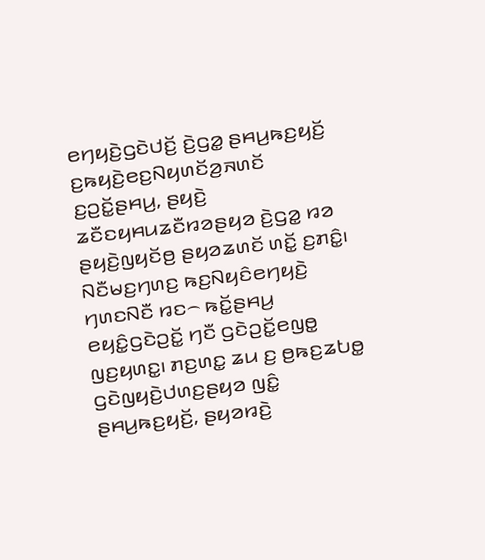ꤕꤚꤟꤢꤧ꤬ꤞꤢꤧꤓꤢꤩ꤬ ꤢꤧ꤬ꤞꤤ꤭ ꤔꤌꤣ꤬ꤒꤢ꤬ꤟꤢꤩ꤬ ꤢ꤬ꤒꤟꤢꤧ꤬ꤕꤢ꤬ꤡꤟꤛꤢꤩꤤ꤬ꤏꤛꤢꤩ ꤢ꤬ꤑꤢꤩ꤭ꤔꤌꤣ꤬, ꤔꤟꤢꤧ꤬ ꤘꤢꤪꤢꤟꤌꤣꤘꤢꤪꤙꤤꤔꤟꤤ ꤢꤧ꤬ꤞꤤ꤭ ꤙꤤ ꤔꤟꤢꤧ꤬ꤜꤟꤢꤩꤥ꤬ ꤔꤟꤤꤘꤛꤢꤩ ꤛꤢꤩ꤭ ꤢ꤬ꤊꤢꤨ꤭꤯
ꤡꤢꤪꤗꤢ꤬ꤚꤛꤢ꤬ ꤒꤢ꤬ꤡꤟꤢꤨꤕꤚꤟꤢꤧ꤬ ꤚꤛꤢꤡꤢꤪ ꤙꤢ꤮ ꤒꤢꤩ꤭ꤔꤌꤣ꤬ ꤕꤟꤢꤨ꤭ꤞꤢꤧꤑꤢꤩ꤭ ꤚꤢꤪ ꤞꤢꤧꤑꤢꤩ꤭ꤕꤜꤥ꤭ ꤜꤢ꤬ꤟꤛꤢ꤭꤯ ꤊꤢ꤬ꤛꤢ꤭ ꤘꤣ ꤢ꤬ ꤥ꤬ꤒꤢ꤬ꤘꤝꤥ꤭ ꤞꤢꤧꤜꤟꤢꤧ꤬ꤓꤛꤢ꤬ꤔꤟꤤ ꤜꤢꤨ꤭ ꤔꤌꤣ꤬ꤒꤢ꤬ꤟꤢꤩ꤬, ꤔꤟꤤꤙꤢꤧ꤬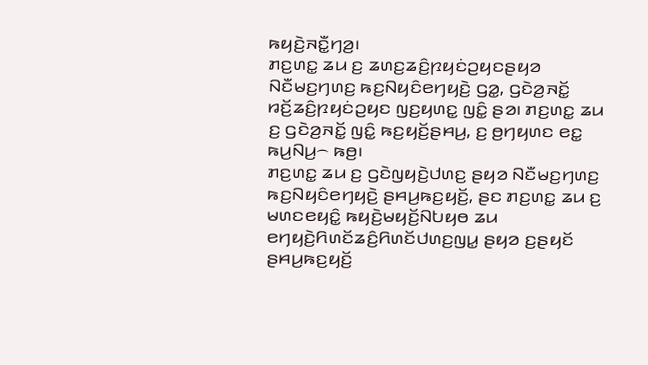ꤒꤟꤢꤧ꤬ꤏꤢꤪ꤭ꤚꤤ꤬꤯
ꤊꤢ꤬ꤛꤢ꤭ ꤘꤣ ꤢ꤬ ꤘꤛꤢ꤬ꤘꤢꤨ꤬ꤐꤟꤢꤦꤑꤟꤢꤔꤟꤤ ꤡꤢꤪꤗꤢ꤬ꤚꤛꤢ꤬ ꤒꤢ꤬ꤡꤟꤢꤨꤕꤚꤟꤢꤧ꤬ ꤞꤤ꤭, ꤞꤢꤧꤤ꤬ꤏꤢꤩ꤭ ꤙꤢꤩ꤬ꤘꤢꤨ꤬ꤐꤟꤢꤦꤑꤟꤢ ꤜꤢ꤬ꤟꤛꤢ꤭ ꤜꤢꤨ꤭ ꤔꤤ꤯ ꤊꤢ꤬ꤛꤢ꤭ ꤘꤣ ꤢ꤬ ꤞꤢꤧꤤ꤬ꤏꤢꤩ꤭ ꤜꤢꤨ꤭ ꤒꤢ꤬ꤟꤢꤩ꤬ꤔꤌꤣ꤬, ꤢ꤬ ꤥ꤬ꤚꤟꤛꤢ ꤕꤢ꤭ ꤒꤣ꤬ꤡꤣ꤬꤮ ꤒꤥ꤬꤯
ꤊꤢ꤬ꤛꤢ꤭ ꤘꤣ ꤢ꤬ ꤞꤢꤧꤜꤟꤢꤧ꤬ꤓꤛꤢ꤬ ꤔꤟꤤ ꤡꤢꤪꤗꤢ꤬ꤚꤛꤢ꤬ ꤒꤢ꤬ꤡꤟꤢꤨꤕꤚꤟꤢꤧ꤬ ꤔꤌꤣ꤬ꤒꤢ꤬ꤟꤢꤩ꤬, ꤔꤢ ꤊꤢ꤬ꤛꤢ꤭ ꤘꤣ ꤢ꤬ ꤗꤛꤢꤕꤟꤢꤨ꤭ ꤒꤟꤢꤧ꤬ꤗꤟꤢꤩ꤬ꤡꤝꤟꤥ ꤘꤣ ꤕꤚꤟꤢꤧ꤬ꤖꤛꤢꤩꤘꤢꤨ꤬ꤖꤛꤢꤩꤓꤛꤢ꤬ꤜꤣ꤭ ꤔꤟꤤ ꤢ꤬ꤔꤟꤢꤩ ꤔꤌꤣ꤬ꤒꤢ꤬ꤟꤢꤩ꤬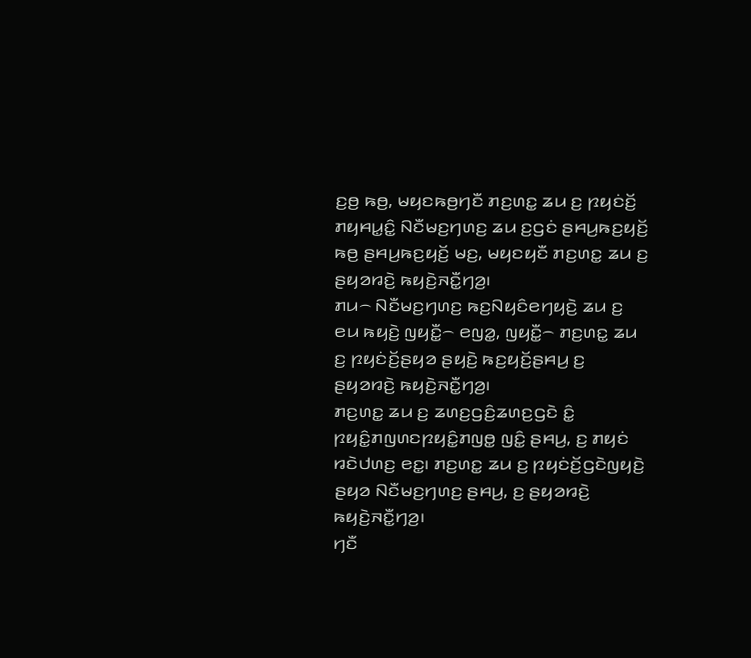ꤢ꤬ꤥ꤬ ꤒꤥ꤬, ꤗꤟꤢꤒꤥ꤬ꤚꤢꤪ ꤊꤢ꤬ꤛꤢ꤭ ꤘꤣ ꤢ꤬ ꤐꤟꤢꤦꤢꤩ꤬ ꤊꤟꤌꤣ꤭ꤢꤨ꤭ ꤡꤢꤪꤗꤢ꤬ꤚꤛꤢ꤬ ꤘꤣ ꤢ꤬ꤞꤢꤦ ꤔꤌꤣ꤬ꤒꤢ꤬ꤟꤢꤩ꤬ ꤒꤥ꤬ ꤔꤌꤣ꤬ꤒꤢ꤬ꤟꤢꤩ꤬ ꤗꤢ꤬, ꤗꤟꤢꤟꤢꤪ ꤊꤢ꤬ꤛꤢ꤭ ꤘꤣ ꤢ꤬ ꤔꤟꤤꤙꤢꤧ꤬ ꤒꤟꤢꤧ꤬ꤏꤢꤪ꤭ꤚꤤ꤬꤯
ꤊꤣ꤮ ꤡꤢꤪꤗꤢ꤬ꤚꤛꤢ꤬ ꤒꤢ꤬ꤡꤟꤢꤨꤕꤚꤟꤢꤧ꤬ ꤘꤣ ꤢ꤬ ꤕꤣ ꤒꤟꤢꤧ꤬ ꤜꤟꤢꤪ꤭꤮ ꤕꤜꤤ꤭, ꤜꤟꤢꤪ꤭꤮ ꤊꤢ꤬ꤛꤢ꤭ ꤘꤣ ꤢ꤬ ꤐꤟꤢꤦꤢꤩ꤬ꤔꤟꤤ ꤔꤟꤢꤧ꤬ ꤒꤢ꤬ꤟꤢꤩ꤬ꤔꤌꤣ꤬ ꤢ꤬ ꤔꤟꤤꤙꤢꤧ꤬ ꤒꤟꤢꤧ꤬ꤏꤢꤪ꤭ꤚꤤ꤬꤯
ꤊꤢ꤬ꤛꤢ꤭ ꤘꤣ ꤢ꤬ ꤘꤛꤢ꤬ꤞꤢꤨ꤬ꤘꤛꤢ꤬ꤞꤢꤧ ꤢꤨ꤭ ꤐꤟꤢꤨ꤭ꤊꤜꤛꤢꤐꤟꤢꤨ꤭ꤊꤜꤥ꤭ ꤜꤢꤨ꤭ ꤔꤌꤣ꤬, ꤢ꤬ ꤊꤟꤢꤦ ꤙꤢꤧꤓꤛꤢ꤬ ꤕꤢ꤭꤯ ꤊꤢ꤬ꤛꤢ꤭ ꤘꤣ ꤢ꤬ ꤐꤟꤢꤦꤢꤩ꤬ꤞꤢꤧꤜꤟꤢꤧ꤬ ꤔꤟꤤ ꤡꤢꤪꤗꤢ꤬ꤚꤛꤢ꤬ ꤔꤌꤣ꤬, ꤢ꤬ ꤔꤟꤤꤙꤢꤧ꤬ ꤒꤟꤢꤧ꤬ꤏꤢꤪ꤭ꤚꤤ꤬꤯
ꤚꤢꤪ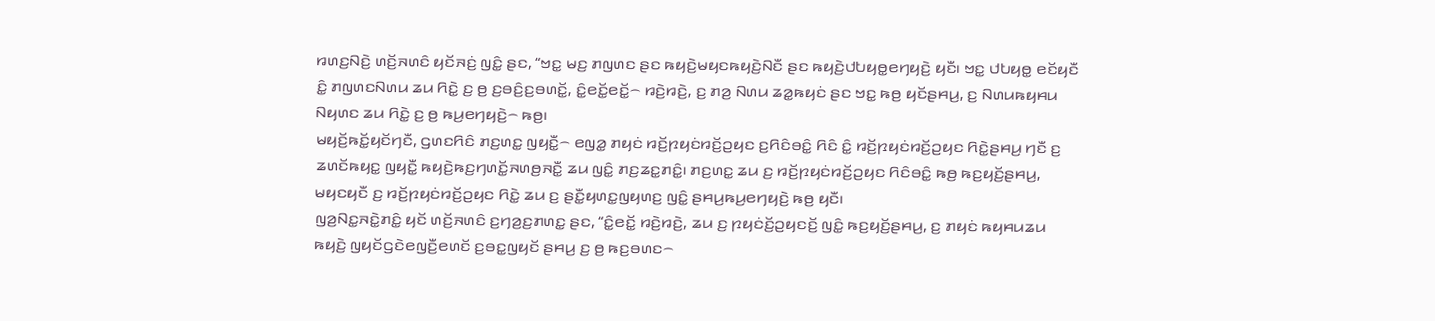ꤙꤛꤢ꤬ꤡꤢꤧ꤬ ꤛꤢꤩ꤬ꤏꤛꤢꤨ ꤟꤢꤩꤏꤢꤦ꤬ ꤜꤢꤨ꤭ ꤔꤢ, “ꤠꤢ꤭ ꤗꤢ꤬ ꤊꤜꤛꤢ ꤔꤢ ꤒꤟꤢꤧ꤬ꤗꤟꤢꤒꤟꤢꤧ꤬ꤡꤢꤪ ꤔꤢ ꤒꤟꤢꤧ꤬ꤓꤝꤟꤥ꤭ꤕꤚꤟꤢꤧ꤬ ꤟꤢꤪ꤯ ꤠꤢ꤭ ꤓꤝꤟꤥ꤭ ꤕꤢꤩꤟꤢꤪ ꤢꤨ꤭ ꤊꤜꤛꤢꤡꤛꤣ ꤘꤣ ꤖꤢꤧ꤭ ꤢ꤬ ꤥ꤬ ꤢ꤬ꤋꤢꤨ꤬ꤢ꤬ꤋꤛꤢꤩ꤭, ꤢꤨ꤭ꤕꤢꤩ꤭ꤕꤢꤩ꤭꤮ ꤙꤢꤧ꤬ꤙꤢꤧ꤬, ꤢ꤬ ꤊꤤ꤬ ꤡꤛꤣ ꤘꤤ꤭ꤒꤟꤢꤦ ꤔꤢ ꤠꤢ꤭ ꤒꤥ꤬ ꤟꤢꤩꤔꤌꤣ꤬, ꤢ꤬ ꤡꤛꤣꤒꤟꤌꤣ ꤡꤟꤛꤢ ꤘꤣ ꤖꤢꤧ꤭ ꤢ꤬ ꤥ꤬ ꤒꤣ꤬ꤕꤚꤟꤢꤧ꤬꤮ ꤒꤥ꤬꤯
ꤗꤟꤢꤩ꤬ꤒꤢꤩ꤭ꤟꤢꤩꤚꤢꤪ, ꤞꤛꤢꤖꤢꤨ ꤊꤢ꤬ꤛꤢ꤭ ꤜꤟꤢꤪ꤭꤮ ꤕꤜꤤ꤭ ꤊꤟꤢꤦ ꤙꤢꤩ꤬ꤐꤟꤢꤦꤙꤢꤩ꤬ꤑꤟꤢ ꤢ꤬ꤖꤢꤨꤋꤢꤨ꤭ ꤖꤢꤨ ꤢꤨ꤭ ꤙꤢꤩ꤬ꤐꤟꤢꤦꤙꤢꤩ꤬ꤑꤟꤢ ꤖꤢꤧ꤭ꤔꤌꤣ꤬ ꤚꤢꤪ ꤢ꤬ ꤘꤛꤢꤩꤒꤟꤢ꤭ ꤜꤟꤢꤪ꤭ ꤒꤟꤢꤧ꤬ꤒꤢ꤬ꤚꤛꤢꤩ꤭ꤏꤛꤥ꤬ꤏꤢꤪ꤭ ꤘꤣ ꤜꤢꤨ꤭ ꤊꤢ꤬ꤘꤢ꤭ꤊꤢꤨ꤭꤯ ꤊꤢ꤬ꤛꤢ꤭ ꤘꤣ ꤢ꤬ ꤙꤢꤩ꤬ꤐꤟꤢꤦꤙꤢꤩ꤬ꤑꤟꤢ ꤖꤢꤨꤋꤢꤨ꤭ ꤒꤥ꤬ ꤒꤢ꤬ꤟꤢꤩ꤬ꤔꤌꤣ꤬, ꤗꤟꤢꤟꤢꤪ ꤢ꤬ ꤙꤢꤩ꤬ꤐꤟꤢꤦꤙꤢꤩ꤬ꤑꤟꤢ ꤖꤢꤧ꤭ ꤘꤣ ꤢ꤬ ꤔꤢꤪ꤭ꤟꤛꤢ꤭ꤜꤟꤛꤢ꤬ ꤜꤢꤨ꤭ ꤔꤌꤣ꤬ꤒꤣ꤬ꤕꤚꤟꤢꤧ꤬ ꤒꤥ꤬ ꤟꤢꤪ꤯
ꤜꤤ꤬ꤡꤢ꤭ꤏꤢꤧ꤭ꤊꤢꤨ꤭ ꤟꤢꤩ ꤛꤢꤩ꤬ꤏꤛꤢꤨ ꤢ꤬ꤚꤤ꤬ꤢ꤬ꤊꤛꤢ꤭ ꤔꤢ, “ꤢꤨ꤭ꤕꤢꤩ꤭ ꤙꤢꤧ꤬ꤙꤢꤧ꤬, ꤘꤣ ꤢ꤬ ꤐꤟꤢꤦꤢꤩ꤬ꤑꤟꤢꤢꤩ꤬ ꤜꤢꤨ꤭ ꤒꤢ꤬ꤟꤢꤩ꤬ꤔꤌꤣ꤬, ꤢ꤬ ꤊꤟꤢꤦ ꤒꤟꤌꤣꤘꤣ ꤒꤟꤢꤧ꤬ ꤜꤟꤢꤩꤞꤢꤧꤕꤜꤢꤪ꤬ꤕꤛꤢꤩ ꤢ꤬ꤋꤢ꤭ꤜꤟꤢꤩ ꤔꤌꤣ꤬ ꤢ꤬ ꤥ꤬ ꤒꤢ꤬ꤋꤛꤢ꤮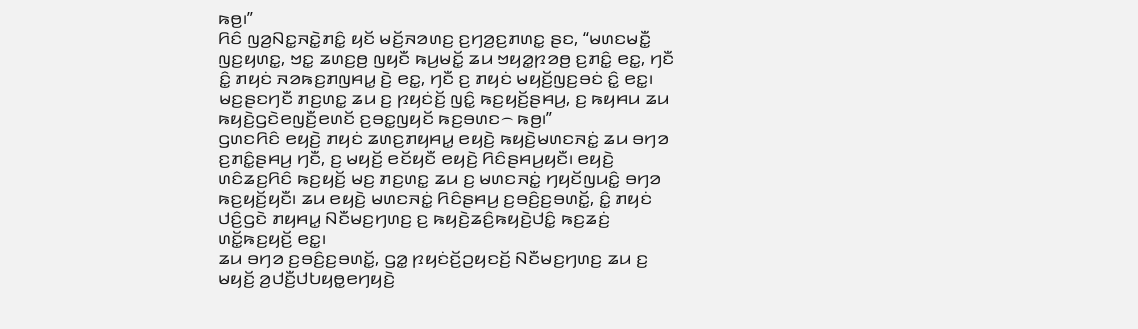ꤒꤥ꤬꤯”
ꤖꤢꤨ ꤜꤤ꤬ꤡꤢ꤭ꤏꤢꤧ꤭ꤊꤢꤨ꤭ ꤟꤢꤩ ꤗꤢꤩ꤬ꤏꤤꤛꤢ꤬ ꤢ꤬ꤚꤤ꤬ꤢ꤬ꤊꤛꤢ꤭ ꤔꤢ, “ꤗꤛꤢꤗꤢꤪ꤭ ꤜꤢ꤬ꤟꤛꤢ꤭, ꤠꤢ꤭ ꤘꤛꤢ꤬ꤥ꤬ ꤜꤟꤢꤪ ꤒꤣ꤬ꤗꤢꤩ꤭ ꤘꤣ ꤠꤟꤤ꤭ꤐꤤꤥ꤬ ꤢ꤬ꤊꤢꤨ꤭ ꤕꤢ꤭, ꤚꤢꤪ ꤢꤨ꤭ ꤊꤟꤢꤦ ꤏꤤꤒꤢ꤬ꤊꤜꤌꤣ꤭ ꤢꤧ꤬ ꤕꤢ꤭, ꤚꤢꤪ ꤢ꤬ ꤊꤟꤢꤦ ꤗꤟꤢꤩ꤬ꤜꤢ꤬ꤋꤢꤦ ꤢꤨ꤭ ꤕꤢ꤭꤯ ꤗꤢ꤬ꤔꤢꤚꤢꤪ ꤊꤢ꤬ꤛꤢ꤭ ꤘꤣ ꤢ꤬ ꤐꤟꤢꤦꤢꤩ꤬ ꤜꤢꤨ꤭ ꤒꤢ꤬ꤟꤢꤩ꤬ꤔꤌꤣ꤬, ꤢ꤬ ꤒꤟꤌꤣ ꤘꤣ ꤒꤟꤢꤧ꤬ꤞꤢꤧꤕꤜꤢꤪ꤬ꤕꤛꤢꤩ ꤢ꤬ꤋꤢ꤭ꤜꤟꤢꤩ ꤒꤢ꤬ꤋꤛꤢ꤮ ꤒꤥ꤬꤯”
ꤞꤛꤢꤖꤢꤨ ꤕꤟꤢꤧ꤬ ꤊꤟꤢꤦ ꤘꤛꤢ꤬ꤊꤟꤌꤣ꤭ ꤕꤟꤢꤧ꤬ ꤒꤟꤢꤧ꤬ꤗꤛꤢꤏꤢꤦ꤭ ꤘꤣ ꤋꤚꤤ ꤢ꤬ꤊꤢꤨ꤭ꤔꤌꤣ꤬ ꤚꤢꤪ, ꤢ꤬ ꤗꤟꤢꤩ꤬ ꤕꤢꤩꤟꤢꤪ ꤕꤟꤢꤧ꤬ ꤖꤢꤨꤔꤌꤣ꤬ꤟꤢꤪ꤯ ꤕꤟꤢꤧ꤬ ꤛꤢꤨꤘꤢ꤬ꤖꤢꤨ ꤒꤢ꤬ꤟꤢꤩ꤬ ꤗꤢ꤬ ꤊꤢ꤬ꤛꤢ꤭ ꤘꤣ ꤢ꤬ ꤗꤛꤢꤏꤢꤦ꤭ ꤚꤟꤢꤩꤜꤣꤢꤨ꤭ ꤋꤚꤤ ꤒꤢ꤬ꤟꤢꤩ꤬ꤟꤢꤪ꤯ ꤘꤣ ꤕꤟꤢꤧ꤬ ꤗꤛꤢꤏꤢꤦ꤭ ꤖꤢꤨꤔꤌꤣ꤬ ꤢ꤬ꤋꤢꤨ꤬ꤢ꤬ꤋꤛꤢꤩ꤭, ꤢꤨ꤭ ꤊꤟꤢꤦ ꤓꤢꤨ꤬ꤞꤢꤧ ꤊꤟꤌꤣ꤭ ꤡꤢꤪꤗꤢ꤬ꤚꤛꤢ꤬ ꤢ꤬ ꤒꤟꤢꤧ꤬ꤘꤢꤨ꤬ꤒꤟꤢꤧ꤬ꤓꤢꤨ꤭ ꤒꤢ꤬ꤘꤢꤦ꤬ ꤛꤢꤩ꤭ꤒꤢ꤬ꤟꤢꤩ꤬ ꤕꤢ꤭꤯
ꤘꤣ ꤋꤚꤤ ꤢ꤬ꤋꤢꤨ꤬ꤢ꤬ꤋꤛꤢꤩ꤭, ꤞꤤ꤭ ꤐꤟꤢꤦꤢꤩ꤬ꤑꤟꤢꤢꤩ꤬ ꤡꤢꤪꤗꤢ꤬ꤚꤛꤢ꤬ ꤘꤣ ꤢ꤬ ꤗꤟꤢꤩ꤬ ꤤ꤬ꤓꤢꤪ꤬ꤓꤝꤟꤥ꤭ꤕꤚꤟꤢꤧ꤬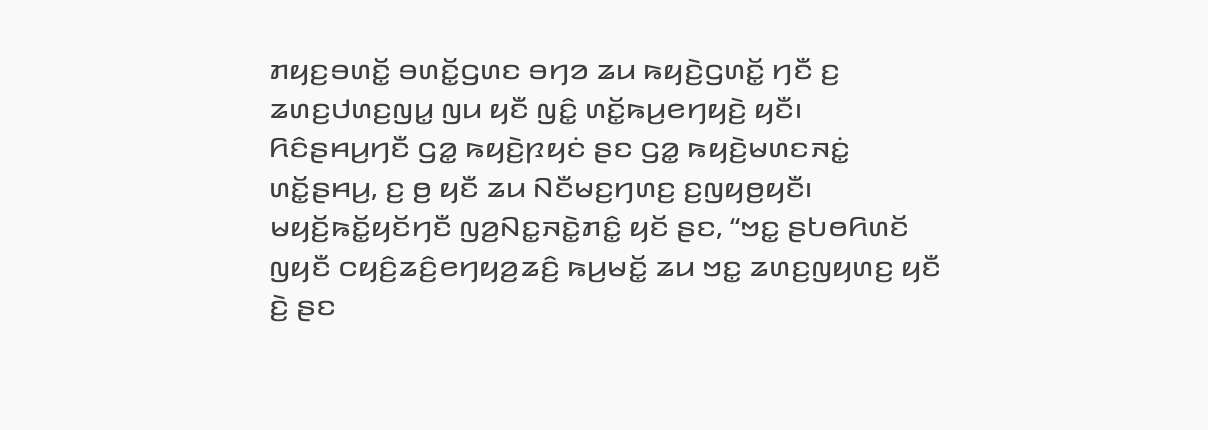ꤊꤟꤢ꤬ꤋꤛꤢꤩ꤭ ꤋꤛꤢꤩ꤭ꤞꤛꤢ ꤋꤚꤤ ꤘꤣ ꤒꤟꤢꤧ꤬ꤞꤛꤢꤩ꤭ ꤚꤢꤪ ꤢ꤬ ꤘꤛꤢ꤬ꤓꤛꤢ꤬ꤜꤣ꤭ ꤜꤣ ꤟꤢꤪ ꤜꤢꤨ꤭ ꤛꤢꤩ꤭ꤒꤣ꤬ꤕꤚꤟꤢꤧ꤬ ꤟꤢꤪ꤯ ꤖꤢꤨꤔꤌꤣ꤬ꤚꤢꤪ ꤞꤤ꤭ ꤒꤟꤢꤧ꤬ꤐꤟꤢꤦ ꤔꤢ ꤞꤤ꤭ ꤒꤟꤢꤧ꤬ꤗꤛꤢꤏꤢꤦ꤭ ꤛꤢꤩ꤭ꤔꤌꤣ꤬, ꤢ꤬ ꤥ꤬ ꤟꤢꤪ ꤘꤣ ꤡꤢꤪꤗꤢ꤬ꤚꤛꤢ꤬ ꤢ꤬ꤜꤟꤥ꤬ꤟꤢꤪ꤯
ꤗꤟꤢꤩ꤬ꤒꤢꤩ꤭ꤟꤢꤩꤚꤢꤪ ꤜꤤ꤬ꤡꤢ꤭ꤏꤢꤧ꤭ꤊꤢꤨ꤭ ꤟꤢꤩ ꤔꤢ, “ꤠꤢ꤭ ꤔꤝꤥꤖꤛꤢꤩ ꤜꤟꤢꤪ ꤍꤟꤢꤨ꤬ꤘꤢꤨ꤬ꤕꤚꤟꤤ꤬ꤘꤢꤨ꤬ ꤒꤣ꤬ꤗꤢꤩ꤭ ꤘꤣ ꤠꤢ꤭ ꤘꤛꤢ꤬ꤜꤟꤛꤢ꤬ ꤟꤢꤪ ꤢꤧ꤬ ꤔꤢ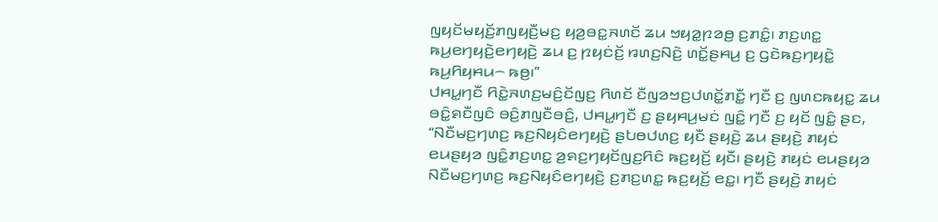ꤜꤟꤢꤩꤗꤟꤢꤩ꤬ꤊꤜꤟꤢꤪ꤬ꤗꤢ꤬ ꤟꤤ꤬ꤋꤢ꤭ꤏꤛꤢꤩ ꤘꤣ ꤠꤟꤤ꤭ꤐꤤꤥ꤬ ꤢ꤬ꤊꤢꤨ꤭꤯ ꤊꤢ꤬ꤛꤢ꤭ ꤒꤣ꤬ꤕꤚꤟꤢꤧ꤬ꤕꤚꤟꤢꤧ꤬ ꤘꤣ ꤢ꤬ ꤐꤟꤢꤦꤢꤩ꤬ ꤙꤛꤢ꤬ꤡꤢꤧ꤬ ꤛꤢꤩ꤭ꤔꤌꤣ꤬ ꤢ꤬ ꤞꤢꤧꤒꤢ꤬ꤚꤟꤢꤧ꤭ ꤒꤣ꤬ꤖꤟꤌꤣ꤮ ꤒꤥ꤬꤯”
ꤓꤌꤣ꤭ꤚꤢꤪ ꤖꤢꤧ꤭ꤏꤛꤢ꤬ꤗꤢꤨ꤬ꤢꤩꤜꤢ꤬ ꤖꤛꤢꤩ ꤢꤪꤜꤤꤠꤢ꤬ꤓꤛꤢꤩ꤭ꤊꤢꤪ꤭ ꤚꤢꤪ ꤢ꤬ ꤜꤛꤢꤒꤟꤢ꤭ ꤘꤣ ꤋꤢꤨ꤭ꤎꤢꤪꤜꤢꤨ ꤋꤢꤨ꤬ꤊꤜꤢꤪꤋꤢꤨ꤬, ꤓꤌꤣ꤭ꤚꤢꤪ ꤢ꤬ ꤔꤟꤌꤣ꤬ꤗꤢꤦ ꤜꤢꤨ꤭ ꤚꤢꤪ ꤢ꤬ ꤟꤢꤩ ꤜꤢꤨ꤭ ꤔꤢ, “ꤡꤢꤪꤗꤢ꤬ꤚꤛꤢ꤬ ꤒꤢ꤬ꤡꤟꤢꤨꤕꤚꤟꤢꤧ꤬ ꤔꤝꤥꤓꤛꤢ꤬ ꤟꤢꤪ ꤔꤟꤢꤧ꤬ ꤘꤣ ꤔꤟꤢꤧ꤬ ꤊꤟꤢꤦ ꤕꤣꤔꤟꤤ ꤜꤢꤨ꤭ꤊꤢ꤬ꤛꤢ꤭ ꤤ꤬ꤎꤢ꤬ꤚꤟꤢꤩꤜꤢ꤬ꤖꤢꤨ ꤒꤢ꤬ꤟꤢꤩ꤬ ꤟꤢꤪ꤯ ꤔꤟꤢꤧ꤬ ꤊꤟꤢꤦ ꤕꤣꤔꤟꤤ ꤡꤢꤪꤗꤢ꤬ꤚꤛꤢ꤬ ꤒꤢ꤬ꤡꤟꤢꤨꤕꤚꤟꤢꤧ꤬ ꤢ꤬ꤊꤢ꤬ꤛꤢ꤭ ꤒꤢ꤬ꤟꤢꤩ꤬ ꤕꤢ꤭꤯ ꤚꤢꤪ ꤔꤟꤢꤧ꤬ ꤊꤟꤢꤦ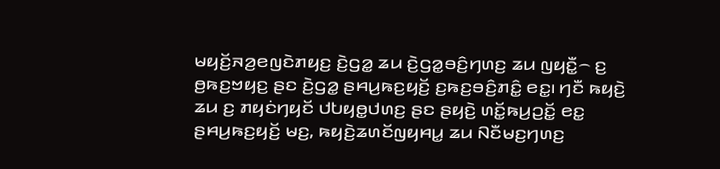ꤗꤟꤢꤩ꤬ꤏꤤ꤬ꤕꤜꤢꤧꤊꤟꤢ꤬ ꤢꤧ꤬ꤞꤤ꤭ ꤘꤣ ꤢꤧ꤬ꤞꤤ꤭ꤋꤢꤨ꤬ꤚꤛꤢ꤬ ꤘꤣ ꤜꤟꤢꤪ꤭꤮ ꤢ꤬ ꤥ꤬ꤒꤢ꤬ꤠꤟꤢ꤬ ꤔꤢ ꤢꤧ꤬ꤞꤤ꤭ ꤔꤌꤣ꤬ꤒꤢ꤬ꤟꤢꤩ꤬ ꤢ꤬ꤒꤢ꤬ꤋꤢꤨ꤬ꤊꤢꤨ꤭ ꤕꤢ꤭꤯ ꤚꤢꤪ ꤒꤟꤢꤧ꤬ ꤘꤣ ꤢ꤬ ꤊꤟꤢꤦꤚꤟꤢꤩ ꤓꤝꤟꤥ꤭ꤓꤛꤢ꤬ ꤔꤢ ꤔꤟꤢꤧ꤬ ꤛꤢꤩ꤭ꤒꤣ꤬ꤑꤢꤩ꤭ ꤕꤢ꤭ ꤔꤌꤣ꤬ꤒꤢ꤬ꤟꤢꤩ꤬ ꤗꤢ꤬, ꤒꤟꤢꤧ꤬ꤘꤛꤢꤩꤜꤟꤌꤣ꤭ ꤘꤣ ꤡꤢꤪꤗꤢ꤬ꤚꤛꤢ꤬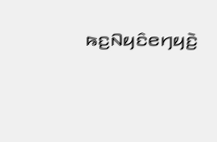ꤒꤢ꤬ꤡꤟꤢꤨꤕꤚꤟꤢꤧ꤬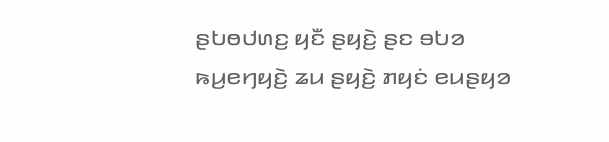ꤔꤝꤥꤓꤛꤢ꤬ ꤟꤢꤪ ꤔꤟꤢꤧ꤬ ꤔꤢ ꤋꤝꤤ ꤒꤣ꤬ꤕꤚꤟꤢꤧ꤬ ꤘꤣ ꤔꤟꤢꤧ꤬ ꤊꤟꤢꤦ ꤕꤣꤔꤟꤤ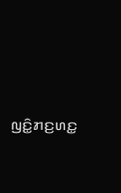ꤜꤢꤨ꤭ꤊꤢ꤬ꤛꤢ꤭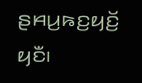ꤔꤌꤣ꤬ꤒꤢ꤬ꤟꤢꤩ꤬ ꤟꤢꤪ꤯